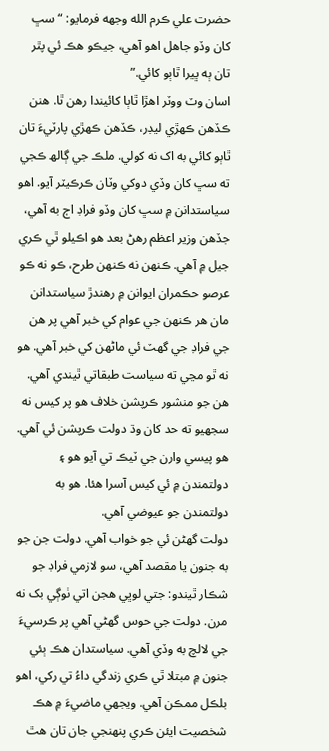حضرت علي ڪرم الله وجهه فرمايو: “سڀ کان وڏو جاھل اھو آھي، جيڪو ھڪ ئي پٿر تان ٻه ڀيرا ٿاٻو کائي.”
اسان وٽ ووٽر اھڙا ٿاٻا کائيندا رھن ٿا. ھنن ڪڏھن ڪھڙي ليڊر، ڪڏھن ڪھڙي پارٽيءَ تان ٿاٻو کائي به اک نه کولي. ملڪ جي ڳالھ ڪجي ته سڀ کان وڏي دوکي وٽان ڪرڪيٽر آيو. اھو سياستدانن ۾ سڀ کان وڏو فراڊ اڄ به آھي، جڏھن وزير اعظم رھڻ بعد ھو اڪيلو ٿي ڪري جيل ۾ آھي. ڪنھن نه ڪنھن طرح، ڪو نه ڪو عرصو حڪمران ايوانن ۾ رھندڙ سياستدانن مان ھر ڪنھن جي عوام کي خبر آھي پر ھن جي فراڊ جي گھٽ ئي ماڻھن کي خبر آھي. ھو نه ٿو مڃي ته سياست طبقاتي ٿيندي آھي. ھن جو منشور ڪرپشن خلاف ھو پر کيس نه سجھيو ته حد کان وڌ دولت ڪرپشن ئي آھي. ھو پيسي وارن جي ٽيڪ تي آيو ھو ۽ دولتمندن ۾ ئي کيس آسرا ھئا. ھو به دولتمندن جو عيوضي آھي.
دولت گھڻن ئي جو خواب آھي. دولت جن جو به جنون يا مقصد آھي، سو لازمي فراڊ جو شڪار ٿيندو: جتي لوڀي ھجن اتي ٺوڳي بک نه مرن. دولت جي حوس گھڻي آھي پر ڪرسيءَ جي لالچ به وڏي آھي. سياستدان ھڪ ٻئي جنون ۾ مبتلا ٿي ڪري زندگي داءُ تي رکي، اھو بلڪل ممڪن آھي. ويجھي ماضيءَ ۾ ھڪ شخصيت ايئن ڪري پنھنجي جان تان ھٿ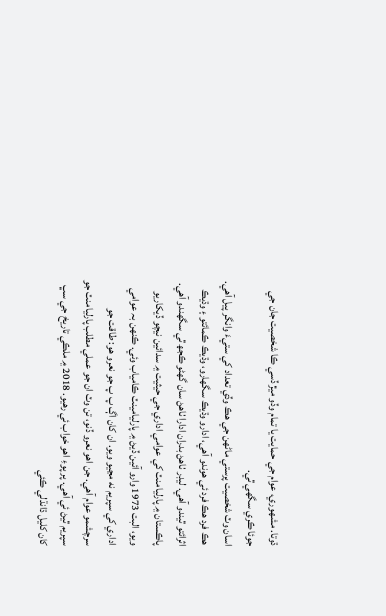ڌوتا. مشھوري، عوام جي حمايت يا تمام وڏو ميڙ ڏسي ڪا شخصيت جان جي جوئا ڪري سگھي ٿي.
اسان وٽ شخصيت پرستي ماڻھن جي ھڪ وڏي تعداد کي ستيءَ وانگر پيل آھي. ھڪ فرد ھڪ فرد ئي ھوندو آھي، ادارو وڌيڪ سگھارو، وڌيڪ ڪمائتو ۽ وڌيڪ اثرائتو ٿيندو آھي. ليڊر ٺاھڻ بدران ادارا ٺاھڻ سان گھڻو ڪجھ ٿي سگھندو آھي. پاڪستان ۾ پارليامنٽ کي عوامي اداري جي حيثيت ۾ سدائين نيچو ڏيکاريو ويو، البت 1973 وارو آئين ڏيڻ ۾ پارليامينٽ ڪامياب وئي. ڪنھن بہ عوامي اداري کي سپريم نه مڃيو ويو. ان کان اڳ پ پ جو نعرو ھو: طاقت جو سرچشمو عوام آھي. جن اھو نعرو ڏنو، تن وٽ ان جو عملي مطلب پارليامنٽ جو سپريم ٿيڻ ئي آھي. پر پوءِ اھو خواب ئي رھيو. 2018 ۾ ملڪي تاريخ جي سڀ کان کليل ڌانڌلي ڪئي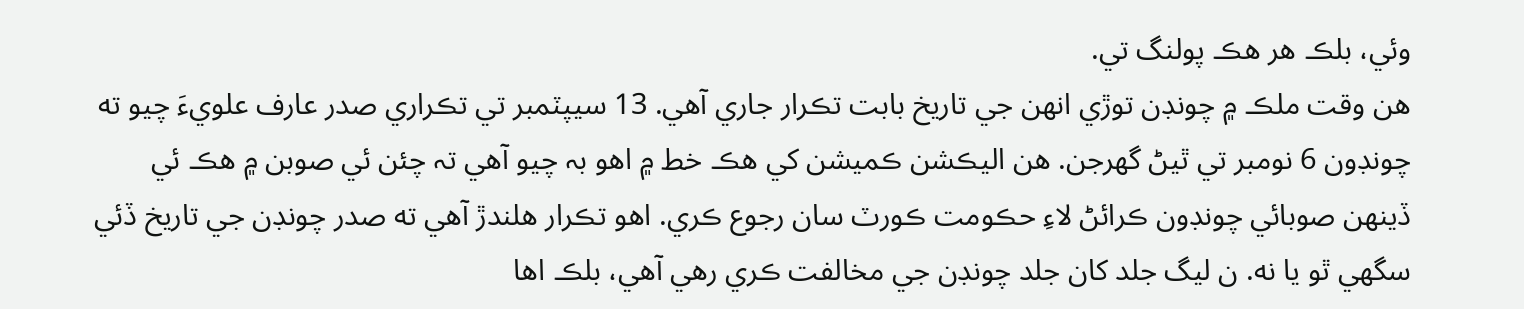وئي، بلڪ ھر ھڪ پولنگ تي.
هن وقت ملڪ ۾ چونڊن توڙي انھن جي تاريخ بابت تڪرار جاري آھي. 13 سيپٽمبر تي تڪراري صدر عارف علويءَ چيو ته چونڊون 6 نومبر تي ٿيڻ گھرجن. ھن اليڪشن ڪميشن کي ھڪ خط ۾ اھو بہ چيو آھي تہ چئن ئي صوبن ۾ ھڪ ئي ڏينھن صوبائي چونڊون ڪرائڻ لاءِ حڪومت ڪورٽ سان رجوع ڪري. اھو تڪرار ھلندڙ آھي ته صدر چونڊن جي تاريخ ڏئي سگھي ٿو يا نه. ن ليگ جلد کان جلد چونڊن جي مخالفت ڪري رھي آھي، بلڪ اھا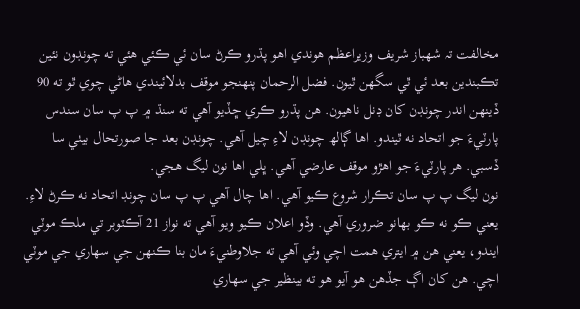مخالفت تہ شھباز شريف وزيراعظم ھوندي اھو پڌرو ڪرڻ سان ئي ڪئي ھئي ته چونڊون نئين تڪبندين بعد ئي ٿي سگھن ٿيون. فضل الرحمان پنھنجو موقف بدلائيندي ھاڻي چوي ٿو ته 90 ڏينھن اندر چونڊن کان ڊنل ناھيون. ھن پڌرو ڪري ڇڏيو آھي ته سنڌ ۾ پ پ سان سندس پارٽيءَ جو اتحاد نه ٿيندو. اھا ڳالھ چونڊن لاءِ چيل آھي. چونڊن بعد جا صورتحال بيٺي سا ڏسبي. ھر پارٽيءَ جو اھڙو موقف عارضي آھي. ڀلي اھا نون ليگ ھجي.
نون ليگ پ پ سان تڪرار شروع ڪيو آھي. اھا چال آھي پ پ سان چونڊ اتحاد نه ڪرڻ لاءِ. يعني ڪو نه ڪو بھانو ضروري آھي. وڏو اعلان ڪيو ويو آھي ته نواز 21 آڪٽوبر تي ملڪ موٽي ايندو، يعني ھن ۾ ايتري ھمت اچي وئي آھي ته جلاوطنيءَ مان بنا ڪنھن جي سھاري جي موٽي اچي. ھن کان اڳ جڏھن ھو آيو ھو ته بينظير جي سھاري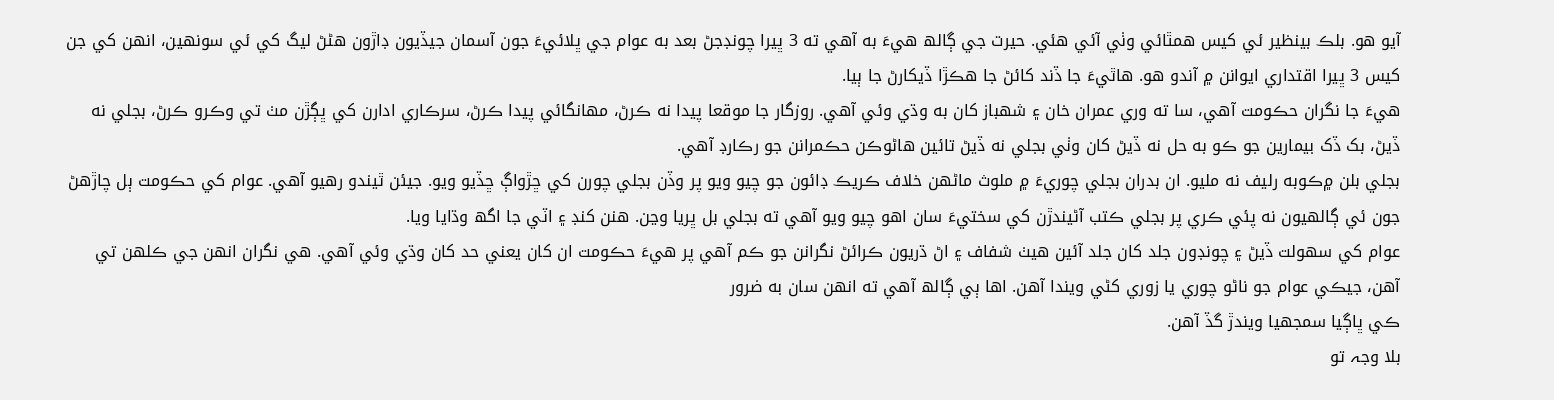آيو ھو. بلڪ بينظير ئي کيس ھمٿائي وٺي آئي ھئي. حيرت جي ڳالھ ھيءَ به آھي ته 3 ڀيرا چونڊجڻ بعد به عوام جي ڀلائيءَ جون آسمان جيڏيون ڊاڙون ھڻڻ ليگ کي ئي سونھين، انھن کي جن کيس 3 ڀيرا اقتداري ايوانن ۾ آندو ھو. ھاٿيءَ جا ڏند کائڻ جا ھڪڙا ڏيکارڻ جا ٻيا.
ھيءَ جا نگران حڪومت آھي، سا ته وري عمران خان ۽ شھباز کان به وڌي وئي آھي. روزگار جا موقعا پيدا نه ڪرڻ، مھانگائي پيدا ڪرڻ، سرڪاري ادارن کي ڀڳڙن مٺ تي وڪرو ڪرڻ، بجلي نه ڏيڻ، بک ڏک بيمارين جو ڪو به حل نه ڏيڻ کان وٺي بجلي نه ڏيڻ تائين ھاڻوڪن حڪمرانن جو رڪارڊ آھي.
بجلي بلن ۾ڪوبه رليف نه مليو. ان بدران بجلي چوريءَ ۾ ملوث ماڻھن خلاف ڪريڪ ڊائون جو چيو ويو پر وڏن بجلي چورن کي ڇڙواڳ ڇڏيو ويو. جيئن ٿيندو رھيو آھي. عوام کي حڪومت ٻل چاڙھڻ جون ئي ڳالھيون نه پئي ڪري پر بجلي ڪتب آڻيندڙن کي سختيءَ سان اھو چيو ويو آھي ته بجلي بل ڀريا وڃن. ھنن کنڊ ۽ اٽي جا اگھ وڌايا ويا.
عوام کي سھولت ڏيڻ ۽ چونڊون جلد کان جلد آئين ھيٺ شفاف ۽ اڻ ڌريون ڪرائڻ نگرانن جو ڪم آھي پر ھيءَ حڪومت ان کان يعني حد کان وڌي وئي آھي. ھي نگران انھن جي ڪلھن تي آھن، جيڪي عوام جو ناڻو چوري يا زوري کڻي ويندا آھن. اھا ٻي ڳالھ آھي ته انھن سان به ضرور
ڪي ڀاڳيا سمجھيا ويندڙ گڏ آھن.
بلا وجہ تو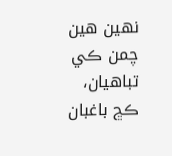نھين ھين چمن ڪي تباھيان،
ڪڇ باغبان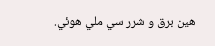ھين برق و شرر سي ملي ھوئي.